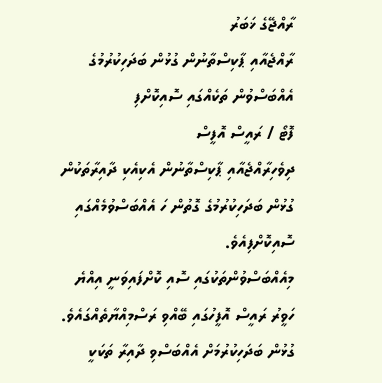ރާއްޖޭގެ ޚަބަރު
ރާއްޖެއާއި ޕާކިސްތާނުން ގުޅުން ބަދަހިކުރުމުގެ އެއްބަސްވުން ތަކެއްގައި ސޮއިކޮށްފި
ފޮޓޯ / ރައީސް އޮފީސް
ދިވެހިރާއްޖެއާއި ޕާކިސްތާނުން އެކިއެކި ދާއިރާތަކުން ގުޅުން ބަދަހިކުރުމުގެ ގޮތުން ހަ އެއްބަސްވުމެއްގައި ސޮއިކޮށްފިއެވެ.
މިއެއްބަސްވުންތަކުގައި ސޮއި ކޮށްފައިވަނީ އިއްޔެ ހަވީރު ރައީސް އޮފީހުގައި ބޭއްވި ރަސްމިއްޔާތެއްގައެވެ.
ގުޅުން ބަދަހިކުރުމަށް އެއްބަސްވި ދާއިރާ ތަކަކީ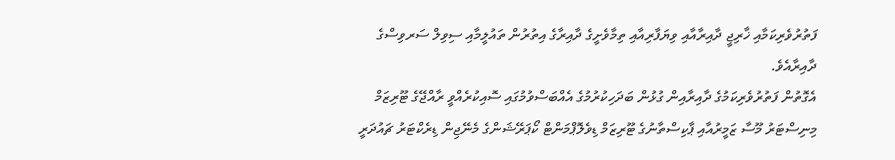ފަތުރުވެރިކަމާއި ޚާރިޖީ ދާއިރާއާއި ވިޔަފާރިއާއި ތިމާވެށީގެ ދާއިރާގެ އިތުރުން ތައުލީމާއި ސިވިލް ސަރވިސްގެ ދާއިރާއެވެ.
އެގޮތުން ފަތުރުވެރިކަމުގެ ދާއިރާއިން ގުޅުން ބަދަހިކުރުމުގެ އެއްބަސްވުމުގައި ސޮއިކުރެއްވީ ރާއްޖޭގެ ޓޫރިޒަމް މިނިސްޓަރު މޫސާ ޒަމީރުއާއި ޕާކިސްތާނުގެ ޓޫރިޒަމް ޑިވެލޮޕްމަންޓް ކޯޕަރޭޝަންގެ މެނޭޖިން ޑިރެކްޓަރު ޗައުދަރީ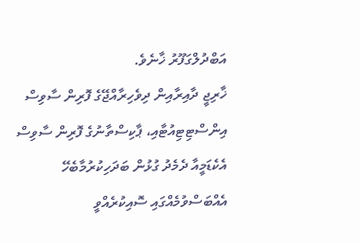އަބްދުލްގަފޫރު ޚާނެވެ.
ޚާރިޖީ ދާއިރާއިން ދިވެހިރާއްޖޭގެ ފޮރިން ސާވިސް އިންސްޓިޓިއުޓާއި، ޕާކިސްތާނުގެ ފޮރިން ސާވިސް އެކެޑަމީއާ ދެމެދު ގުޅުން ބަދަހިކުރުމާބެހޭ އެއްބަސްވުމެއްގައި ސޮއިކުރެއްވީ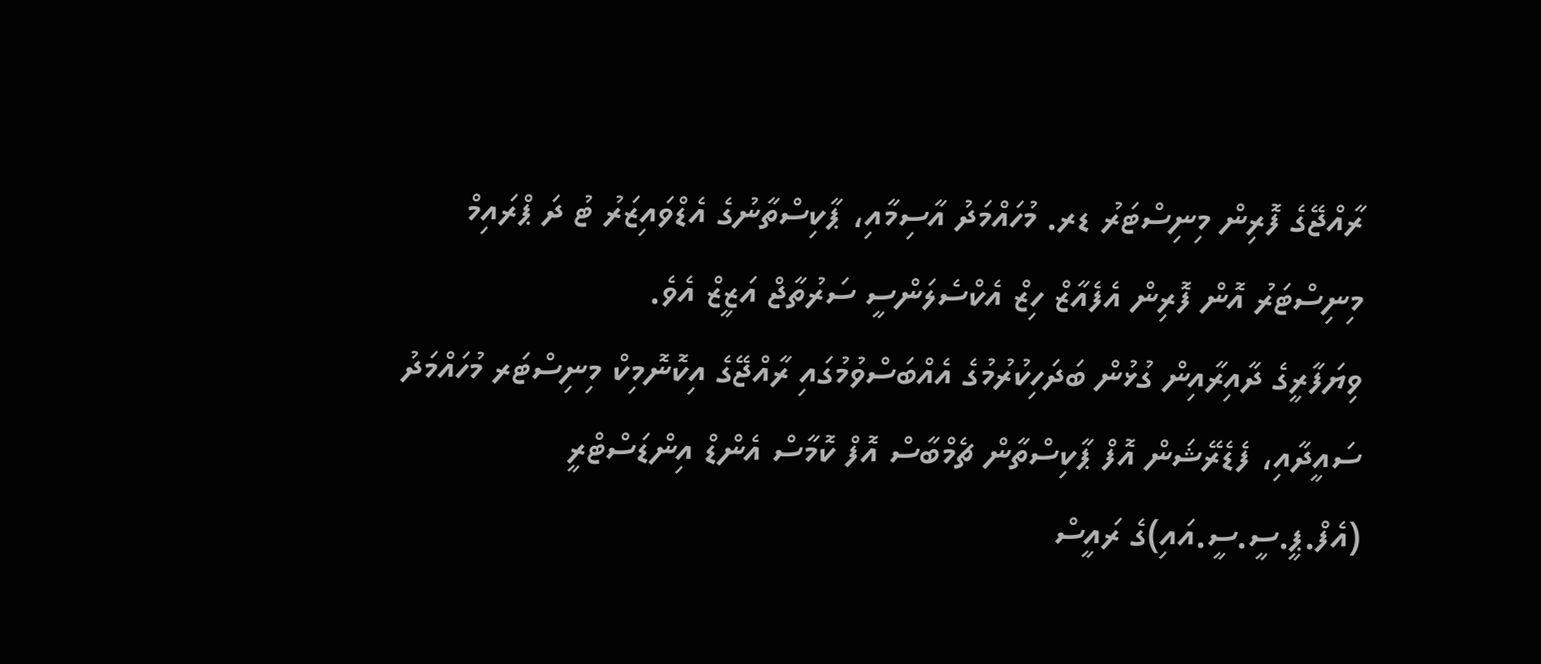ރާއްޖޭގެ ފޮރިން މިނިސްޓަރު ޑރ. މުހައްމަދު އާސިމާއި، ޕާކިސްތާނުގެ އެޑްވައިޒަރު ޓު ދަ ޕްރައިމް މިނިސްޓަރު އޮން ފޮރިން އެފެއާޒް ހިޒް އެކްސެލަންސީ ސަރުތާޖް އަޒީޒް އެވެ.
ވިޔަފާރީގެ ދާއިރާއިން ގުޅުން ބަދަހިކުރުމުގެ އެއްބަސްވުމުގައި ރާއްޖޭގެ އިކޮނޮމިކް މިނިސްޓަރ މުހައްމަދު ސައީދާއި، ފެޑެރޭޝަން އޮފް ޕާކިސްތާން ޗެމްބާސް އޮފް ކޮމާސް އެންޑް އިންޑަސްޓްރީ (އެފް.ޕީ.ސީ.ސީ.އައި)ގެ ރައީސް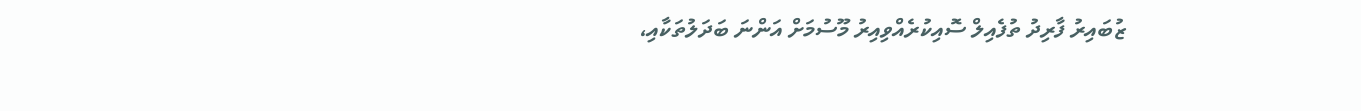ޒުބައިރު ފާރިދު ތުފެއިލް ސޮއިކުރެއްވިއިރު މޫސުމަށް އަންނަ ބަދަލުތަކާއި،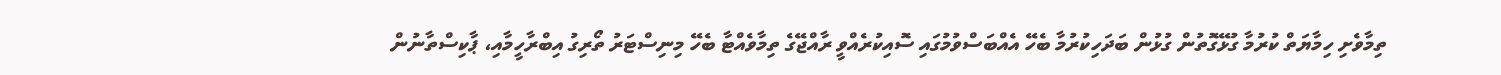ތިމާވެށި ހިމާޔަތް ކުރުމާ ގުޅޭގޮތުން ގުޅުން ބަދަހިކުރުމާ ބެހޭ އެއްބަސްވުމުގައި ސޮއިކުރެއްވީ ރާއްޖޭގެ ތިމާވެއްޓާ ބެހޭ މިނިސްޓަރު ތޯރިގު އިބްރާހީމާއި، ޕާކިސްތާނުން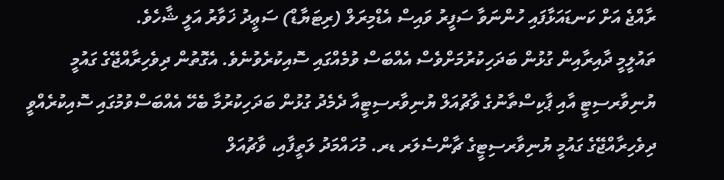ރާއްޖެ އަށް ކަނޑައަޅާފައި ހުންނަވާ ސަފީރު ވައިސް އެޑްމިރަލް (ރިޓަޔާޑް) ސަޢީދު ޚަވާރު އަލީ ޝާހެވެ.
ތައުލީމީ ދާއިރާއިން ގުޅުން ބަދަހިކުރުމަށްވެސް އެއްބަސް ވުމެއްގައި ސޮއިކުރެވުނެވެ. އެގޮތުން ދިވެހިރާއްޖޭގެ ގައުމީ ޔުނިވާރސިޓީ އާއި ޕާކިސްތާނުގެ ވާޗުއަލް ޔުނިވާރސިޓީއާ ދެމެދު ގުޅުން ބަދަހިކުރުމާ ބެހޭ އެއްބަސްވުމުގައި ސޮއިކުރެއްވީ ދިވެހިރާއްޖޭގެ ގައުމީ ޔުނިވާރސިޓީގެ ޗާންސެލަރ ޑރ. މުހައްމަދު ލަތީފާއި، ވާޗުއަލް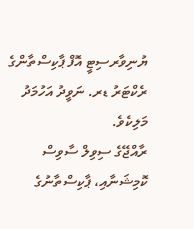ޔުނިވާރސިޓީ އޮފް ޕާކިސްތާންގެ ރެކްޓަރު ޑރ. ނަވީދު އަހުމަދު މަލިކެވެ.
ރާއްޖޭގެ ސިވިލް ސާވިސް ކޮމިޝަނާއި، ޕާކިސްތާނުގެ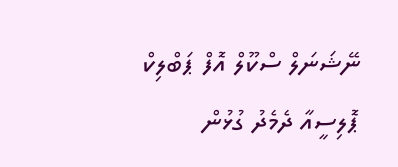ނޭޝަނަލް ސްކޫލް އޮފް ޕަބްލިކް ޕޮލިސީއާ ދެމެދު ގުޅުން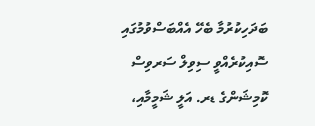ބަދަހިކުރުމާ ބެހޭ އެއްބަސްވުމުގައި ސޮއިކުރެއްވީ ސިވިލް ސަރވިސް ކޮމިޝަންގެ ޑރ. އަލީ ޝަމީމާއި،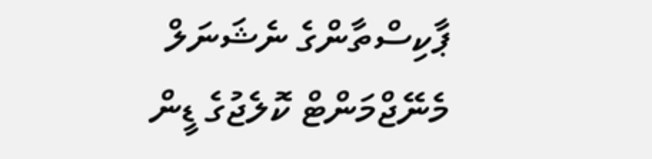ޕާކިސްތާންގެ ނެޝަނަލް މެނޭޖްމަންޓް ކޮލެޖުގެ ޑީން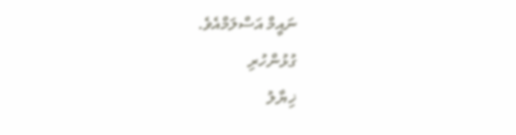ނައީމް އަސްލަމްއެވެ.
ގުޅުންހުރި
ޚިޔާލު